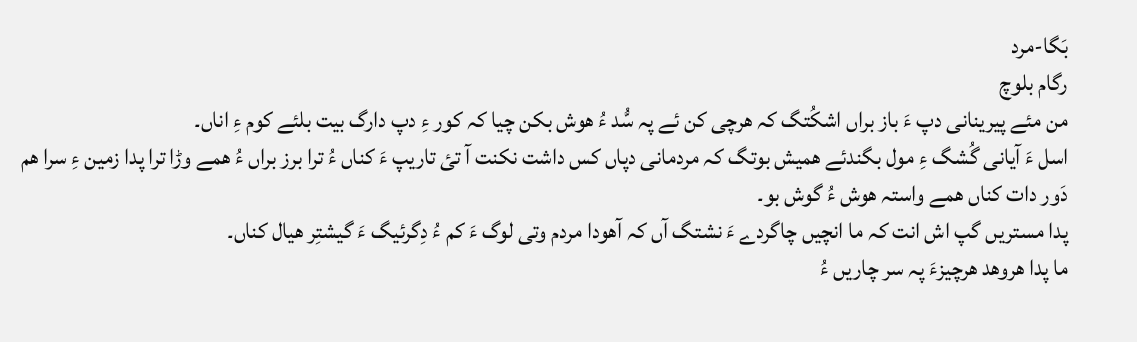بَگا-مرد
رگام بلوچ
من مئے پیرینانی دپ ءَ باز براں اشکُتگ کہ هرچی کن ئے پہ سُّد ءُ هوش بکن چیا کہ کور ءِ دپ دارگ بیت بلئے کوم ءِ اناں۔
اسل ءَ آیانی گُشگ ءِ مول بگندئے همیش بوتگ کہ مردمانی دپاں کس داشت نکنت آ تئ تاریپ ءَ کناں ءُ ترا برز براں ءُ همے وڑا ترا پدا زمین ءِ سرا هم دَور دات کناں همے واستہ هوش ءُ گوش بو۔
پدا مستریں گپ اش انت کہ ما انچیں چاگردے ءَ نشتگ آں کہ آهودا مردم وتی لوگ ءَ کم ءُ دِگرئیگ ءَ گیشتِر هیال کناں۔
ما پدا هروهد هرچیزءَ پہ سر چاریں ءُ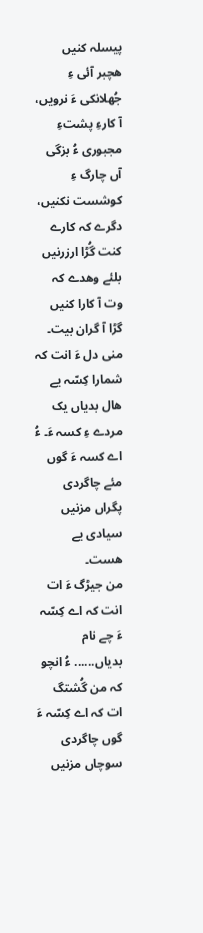پیسلہ کنیں ھچبر آئی ءِ جُهلانکی ءَ نرویں، آ کارءِ پشتءِ مجبوری ءُ بزگی آں چارگ ءِ کوشست نکنیں، دگرے کہ کارے کنت گُڑا ارزرنیں بلئے وهدے کہ وت آ کارا کنیں گڑا آ گران بیت۔
منی دل ءَ انت کہ شمارا کِسّہ یے هال بدیاں یک مردے ءِ کسہ ءَ۔ ءُ اے کسہ ءَ گوں مئے چاگردی پگراں مزنیں سیادی یے ھست۔
من جیڑگ ءَ ات انت کہ اے کِسّہ ءَ چے نام بدیاں...... ءُ انچو کہ من گُشتگ ات کہ اے کِسّہ ءَ گوں چاگردی سوچاں مزنیں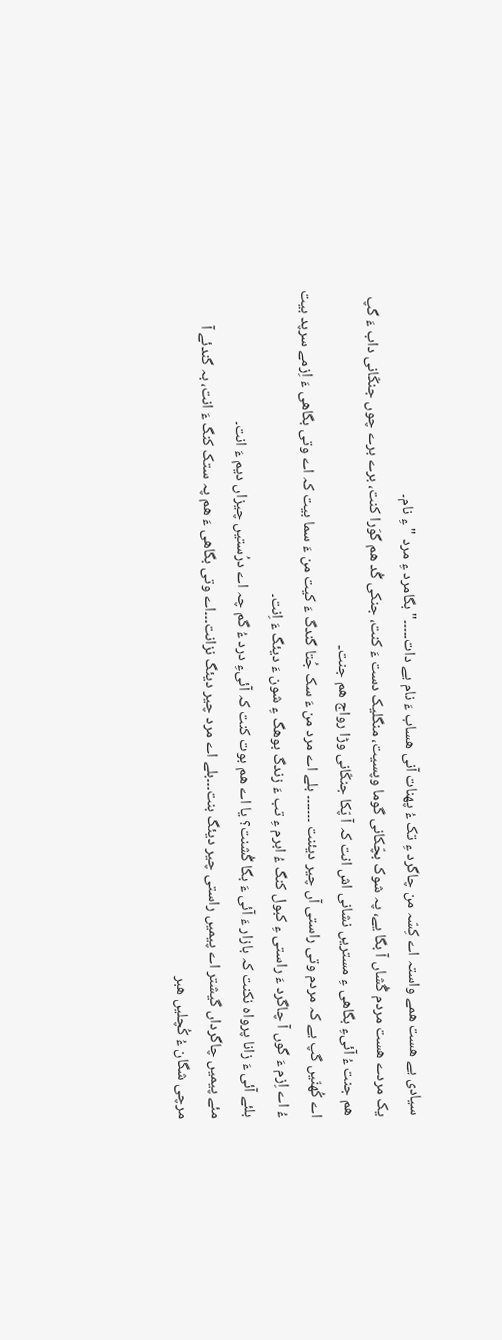سیادی یے هست همے واستہ اے کِسّہ من چاگرد ءِ تک ءُ پهنات آنی هساب ءَ نام یے دات۔۔۔۔۔" بگامرد ءِ مرد " ءِ نام۔
یک مردے ھست مردم گُشاں آ بگا یے، پہ شوک بچّکانی گوما وپسیت، منگلیک دست ءَ کنت، جنکی گُد هم گوَرا کنت، برے برے چوں جنکّانی داب ءَ گپ هم جنت ءُ آئیءِ بگاهی ءِ مستریں نشانی اش انت کہ آ پّکا جنکّانی وڑا رواج هم جنت‐
اے کُھنّیں گپ یے کہ مردم وتی راستی آں چیر دیئنت ۔۔۔۔۔۔۔ بلے اے مرد من ءَ سک جُتا گندگ ءَ کیت من ءَ سما بیت کہ اے وتی بگاهی ءَ اِزمے سرپد بیت ءُ اے اِزم ءَ گوں آ چاگرد ءَ راستی ءِ کبول کنگ ءُ ابرم ءِ تب ءَ زندگ بوهگ ءِ شون ءَ دیئگ ءَ اِنت۔
بلئے آئی ءَ زانا پرواه نکنت کہ بازار ءَ آئی ءَ بگا گُشنت؟ یا اے هم بوت کنت کہ آئیءِ درد ءُ گم چہ اے درُستیں چیزاں دیم ءَ انت۔
مئے پیمیں چاگرداں گیشتر اے پیمیں راستی چیر دیئگ بنت۔۔۔بلے اے مرد چیر دیئگ نزانت۔۔۔اے وتی بگاھی ءَ هم پہ ستک کنگ ءَ انت، بہ گندئے آ مرچی شگان ءُ کُچلیں هبر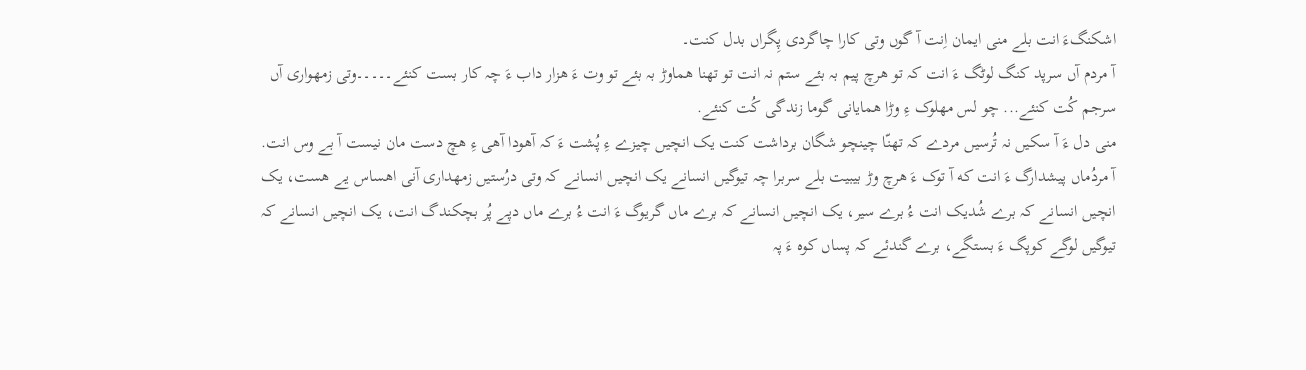اشکنگءَ انت بلے منی ایمان اِنت آ گوں وتی کارا چاگردی پِگراں بدل کنت۔
آ مردم آں سرپد کنگ لوٹگ ءَ انت کہ تو هرچ پیم بہ بئے ستم نہ انت تو تهنا هماوڑ بہ بئے تو وت ءَ هزار داب ءَ چہ کار بست کنئے۔۔۔۔۔وتی زمهواری آں سرجم کُت کنئے... چو لس مهلوک ءِ وڑا همایانی گوما زندگی کُت کنئے.
منی دل ءَ آ سکیں نہ تُرسیں مردے کہ تهنّا چینچو شگان برداشت کنت یک انچیں چیزے ءِ پُشت ءَ کہ آھودا آهی ءِ هچ دست مان نیست آ بے وس انت.
آ مردُماں پیشدارگ ءَ انت که آ توک ءَ هرچ وڑ بیبیت بلے سربرا چہ تیوگیں انسانے یک انچیں انسانے کہ وتی درُستیں زمهداری آنی اهساس یے ھست، یک انچیں انسانے کہ برے شُدیک انت ءُ برے سیر، یک انچیں انسانے کہ برے ماں گریوگ ءَ انت ءُ برے ماں دپے پُر بچکندگ انت، یک انچیں انسانے کہ تیوگیں لوگے کوپگ ءَ بستگے، برے گندئے کہ پساں کوه ءَ پہ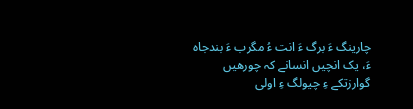چارینگ ءَ برگ ءَ انت ءُ مگرب ءَ بندجاه ءَ، یک انچیں انسانے کہ چورهیں گوارزتکے ءِ چیولگ ءِ اولی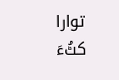توارا کٹُءَ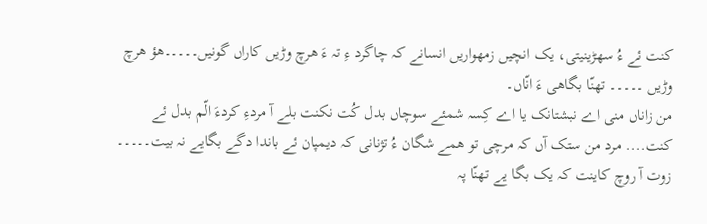کنت ئے ءُ سهڑینیتی، یک انچیں زمهواریں انسانے کہ چاگرد ءِ تہ ءَ هرچ وڑیں کاراں گونیں۔۔۔۔۔هؤ هرچ وڑیں ۔۔۔۔۔ تهنّا بگاهی ءَ انّاں۔
من زاناں منی اے نبشتانک یا اے کِسہ شمئے سوچاں بدل کُت نکنت بلے آ مردءِ کردءَ الّم بدل ئے کنت.... مرد من ستک آں کہ مرچی تو همے شگان ءُ تژنانی کہ دیمپان ئے باندا دگے بگایے نہ بیت۔۔۔۔۔ زوت آ روچ کاینت کہ یک بگا یے تهنّا پہ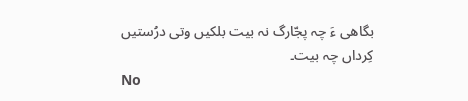بگاهی ءَ چہ پجّارگ نہ بیت بلکیں وتی درُستیں کِرداں چہ بیت۔
No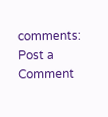comments:
Post a Comment